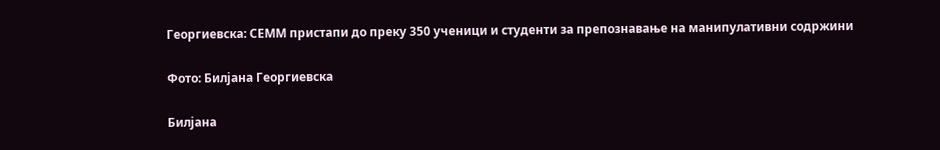Георгиевска: СЕММ пристапи до преку 350 ученици и студенти за препознавање на манипулативни содржини

Фото: Билјана Георгиевска

Билјана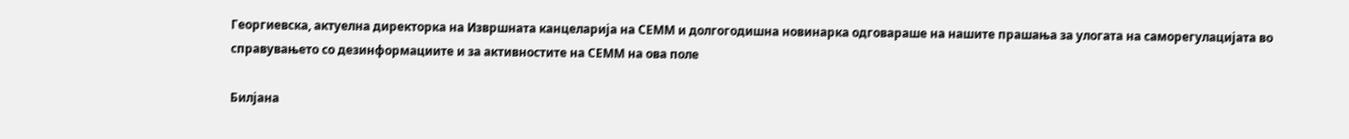Георгиевска, актуелна директорка на Извршната канцеларија на СЕММ и долгогодишна новинарка одговараше на нашите прашања за улогата на саморегулацијата во справувањето со дезинформациите и за активностите на СЕММ на ова поле

Билјана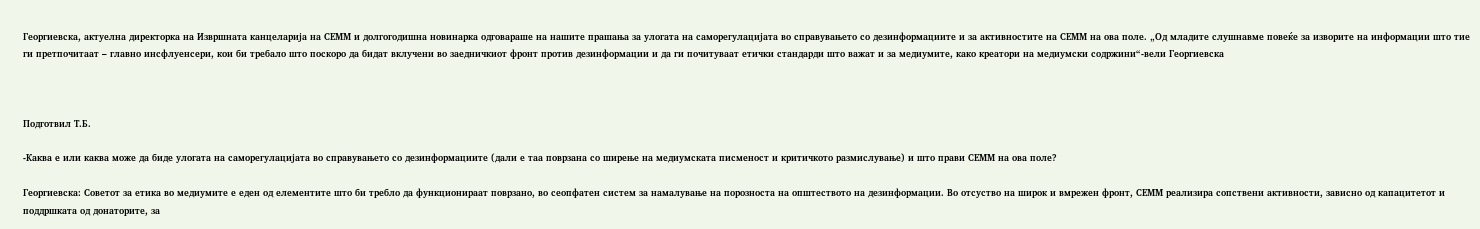Георгиевска, актуелна директорка на Извршната канцеларија на СЕММ и долгогодишна новинарка одговараше на нашите прашања за улогата на саморегулацијата во справувањето со дезинформациите и за активностите на СЕММ на ова поле. „Од младите слушнавме повеќе за изворите на информации што тие ги претпочитаат – главно инсфлуенсери, кои би требало што поскоро да бидат вклучени во заедничкиот фронт против дезинформации и да ги почитуваат етички стандарди што важат и за медиумите, како креатори на медиумски содржини“-вели Георгиевска



Подготвил Т.Б.

-Каква е или каква може да биде улогата на саморегулацијата во справувањето со дезинформациите (дали е таа поврзана со ширење на медиумската писменост и критичкото размислување) и што прави СЕММ на ова поле?

Георгиевска: Советот за етика во медиумите е еден од елементите што би требло да функционираат поврзано, во сеопфатен систем за намалување на порозноста на општеството на дезинформации. Во отсуство на широк и вмрежен фронт, СЕММ реализира сопствени активности, зависно од капацитетот и поддршката од донаторите, за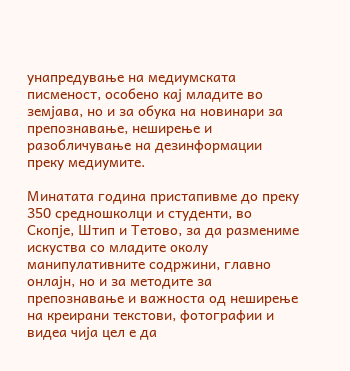унапредување на медиумската писменост, особено кај младите во земјава, но и за обука на новинари за препознавање, неширење и разобличување на дезинформации преку медиумите.

Минатата година пристапивме до преку 350 средношколци и студенти, во Скопје, Штип и Тетово, за да размениме искуства со младите околу манипулативните содржини, главно онлајн, но и за методите за препознавање и важноста од неширење на креирани текстови, фотографии и видеа чија цел е да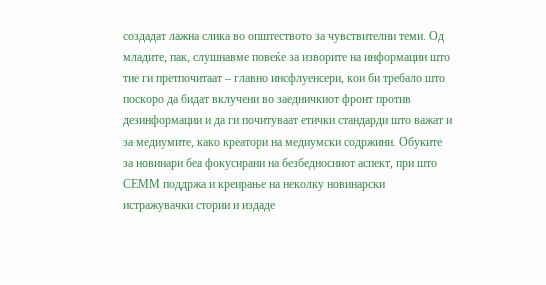создадат лажна слика во општеството за чувствителни теми. Од младите, пак, слушнавме повеќе за изворите на информации што тие ги претпочитаат – главно инсфлуенсери, кои би требало што поскоро да бидат вклучени во заедничкиот фронт против дезинформации и да ги почитуваат етички стандарди што важат и за медиумите, како креатори на медиумски содржини. Обуките за новинари беа фокусирани на безбедносниот аспект, при што СЕММ поддржа и креирање на неколку новинарски истражувачки стории и издаде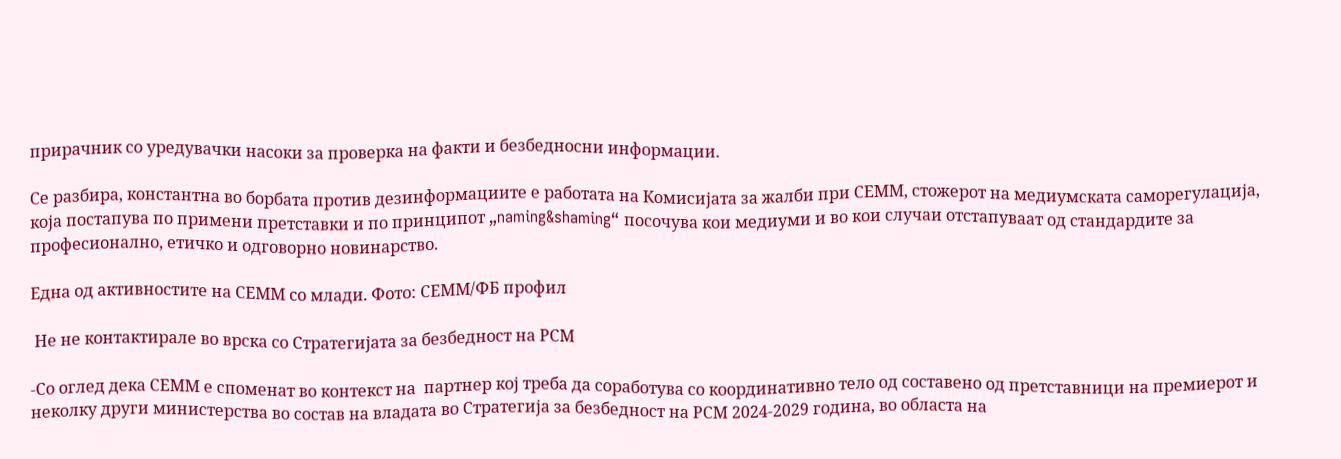прирачник со уредувачки насоки за проверка на факти и безбедносни информации.

Се разбира, константна во борбата против дезинформациите е работата на Комисијата за жалби при СЕММ, стожерот на медиумската саморегулација, која постапува по примени претставки и по принципот „naming&shaming“ посочува кои медиуми и во кои случаи отстапуваат од стандардите за професионално, етичко и одговорно новинарство.

Една од активностите на СЕММ со млади. Фото: СЕММ/ФБ профил

 Не не контактирале во врска со Стратегијата за безбедност на РСМ

-Со оглед дека СЕММ е споменат во контекст на  партнер кој треба да соработува со координативно тело од составено од претставници на премиерот и неколку други министерства во состав на владата во Стратегија за безбедност на РСМ 2024-2029 година, во областа на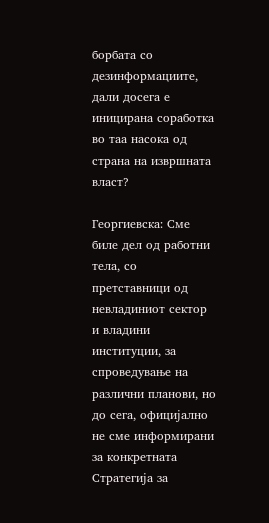борбата со дезинформациите, дали досега е иницирана соработка во таа насока од страна на извршната власт?

Георгиевска: Сме биле дел од работни тела, со претставници од невладиниот сектор и владини институции, за спроведување на различни планови, но до сега, официјално не сме информирани за конкретната Стратегија за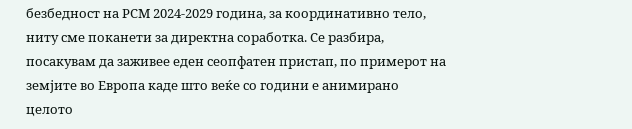безбедност на РСМ 2024-2029 година, за координативно тело, ниту сме поканети за директна соработка. Се разбира, посакувам да заживее еден сеопфатен пристап, по примерот на земјите во Европа каде што веќе со години е анимирано целото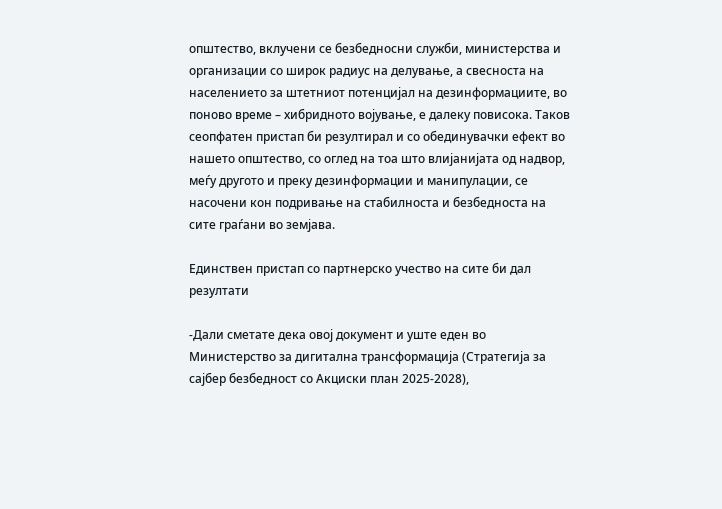општество, вклучени се безбедносни служби, министерства и организации со широк радиус на делување, а свесноста на населението за штетниот потенцијал на дезинформациите, во поново време – хибридното војување, е далеку повисока. Таков сеопфатен пристап би резултирал и со обединувачки ефект во нашето општество, со оглед на тоа што влијанијата од надвор, меѓу другото и преку дезинформации и манипулации, се насочени кон подривање на стабилноста и безбедноста на сите граѓани во земјава.

Единствен пристап со партнерско учество на сите би дал резултати

-Дали сметате дека овој документ и уште еден во Министерство за дигитална трансформација (Стратегија за сајбер безбедност со Акциски план 2025-2028),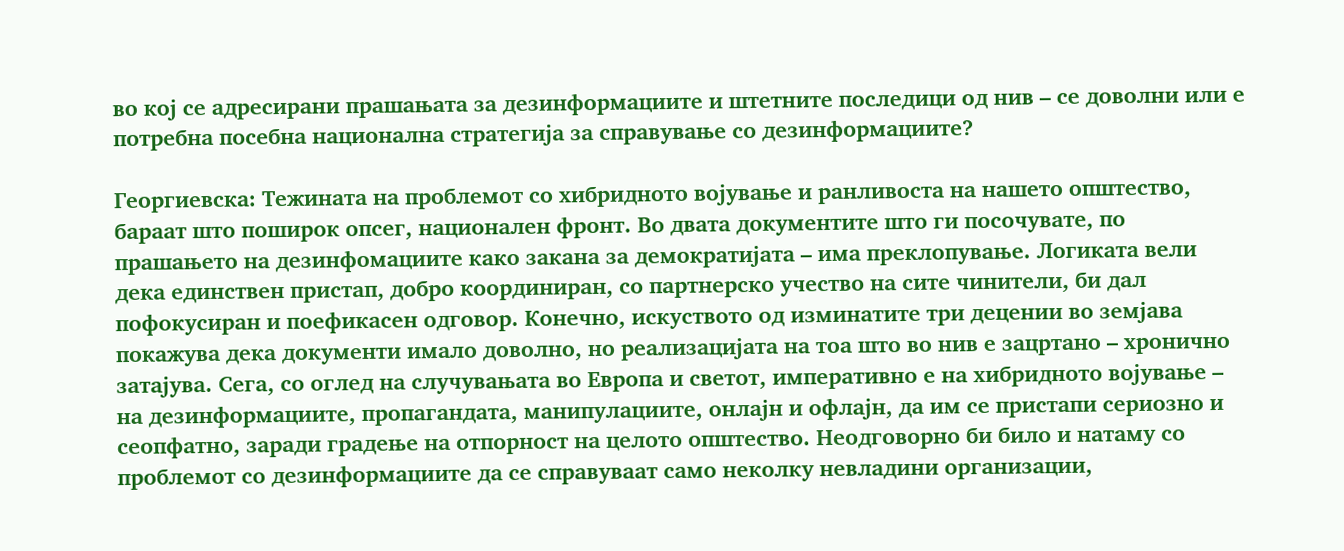во кој се адресирани прашањата за дезинформациите и штетните последици од нив – се доволни или е потребна посебна национална стратегија за справување со дезинформациите?

Георгиевска: Тежината на проблемот со хибридното војување и ранливоста на нашето општество, бараат што поширок опсег, национален фронт. Во двата документите што ги посочувате, по прашањето нa дезинфомациите како закана за демократијата – има преклопување. Логиката вели дека единствен пристап, добро координиран, со партнерско учество на сите чинители, би дал пофокусиран и поефикасен одговор. Конечно, искуството од изминатите три децении во земјава покажува дека документи имало доволно, но реализацијата на тоа што во нив е зацртано – хронично затајува. Сега, со оглед на случувањата во Европа и светот, императивно е на хибридното војување – на дезинформациите, пропагандата, манипулациите, онлајн и офлајн, да им се пристапи сериозно и сеопфатно, заради градење на отпорност на целото општество. Неодговорно би било и натаму со проблемот со дезинформациите да се справуваат само неколку невладини организации,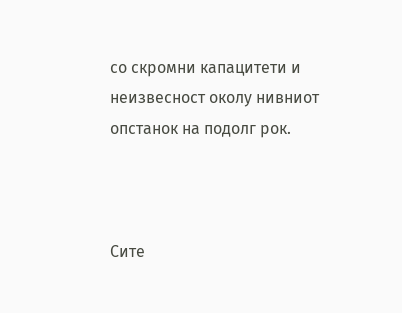со скромни капацитети и неизвесност околу нивниот опстанок на подолг рок.



Сите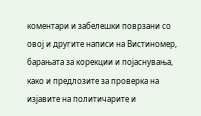коментари и забелешки поврзани со овој и другите написи на Вистиномер, барањата за корекции и појаснувања, како и предлозите за проверка на изјавите на политичарите и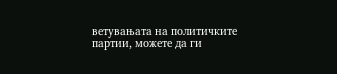ветувањата на политичките партии, можете да ги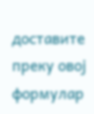доставите преку овој формулар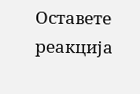Оставете реакција